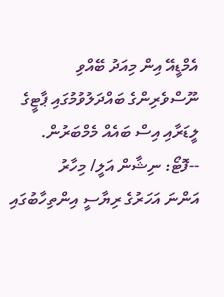އެމްޑީއޭ އިން މިއަދު ބޭއްވި ނޫސްވެރިންގެ ބައްދަލުވުމުގައި ޕާޓީގެ ލީޑަރާއި އިސް ބައެއް މެމްބަރުން. --ފޮޓޯ: ނިޝާން އަލީ/ މިހާރު
އަންނަ އަހަރުގެ ރިޔާސީ އިންތިހާބުގައި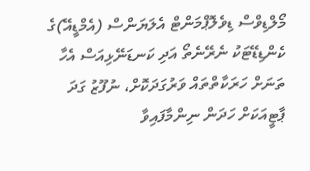މޯލްޑިވްސް ޑިވެލޮޕްމަންޓް އެލަޔަންސް (އެމްޑީއޭ)ގެ ކެންޑިޑޭޓަކު ނެރޭނެތޯ އަދި ކަނޑަނޭޅިއަސް އެހާ ތަނަށް ހަރަކާތްތައް ވަރުގަދަކޮށް، ނުފޫޒު ގަދަ ޕާޓީއަކަށް ހަދަން ނިންމާފައިވާ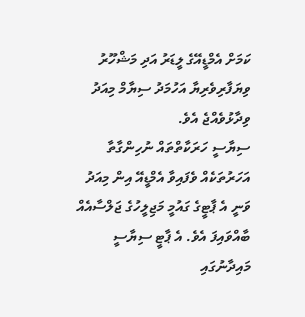ކަމަށް އެމްޑީއޭގެ ލީޑަރު އަދި މަޝްހޫރު ވިޔަފާރިވެރިޔާ އަހުމަދު ސިޔާމް މިއަދު ވިދާޅުވެއްޖެ އެވެ.
ސިޔާސީ ހަރަކާތްތައް ނުހިންގާތާ އަހަރުތަކެއް ވެފައިވާ އެމްޑީއޭ އިން މިއަދު ވަނީ އެ ޕާޓީގެ ގައުމީ މަޖިލީހުގެ ޖަލްސާއެއް ބާއްވައިފަ އެވެ. އެ ޕާޓީ ސިޔާސީ މައިދާނުގައި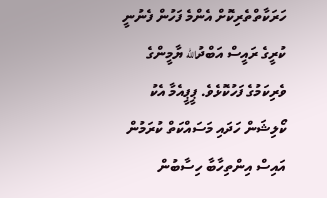ހަރަކާތްތެރިކޮށް އެންމެ ފަހުން ފެނުނީ ކުރީގެ ރައީސް އަބްދުالله ޔާމީންގެ ވެރިކަމުގެ ފަހުކޮޅެވެ. ޕީޕީއެމާ އެކު ކޯލިޝަން ހަދައި މަސައްކަތް ކުރަމުން އައިސް އިންތިހާބާ ހިސާބުން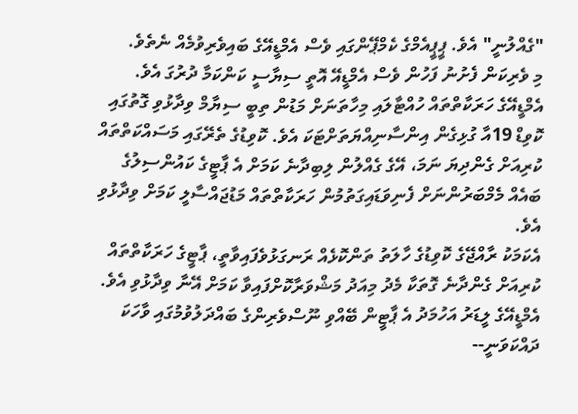"ގެއްލުނީ" އެވެ. ޕީޕީއެމްގެ ކެމްޕޭންގައި ވެސް އެމްޑީއޭގެ ބައިވެރިވުމެއް ނެތެވެ.
މި ވެރިކަން ފެށުނު ފަހުން ވެސް އެމްޑީއޭ އޮތީ ސިޔާސީ ކަންކަމާ ދުރުގަ އެވެ.
އެމްޑީއޭގެ ހަރަކާތްތައް ހުއްޓާލައި މިހާތަނަށް މަޑުން ތިބީ ސިޔާމް ވިދާޅުވި ގޮތުގައި ކޮވިޑް 19އާ ގުޅިގެން އިންސާނިއްޔަތަށްޓަކަ އެވެ. ކޮވިޑުގެ ތެރޭގައި މަސައްކަތްތައް ކުރިއަށް ގެންދިޔަ ނަމަ، އޭގެ ގެއްލުން ލިބިދާނެ ކަމަށް އެ ޕާޓީގެ ކައުންސިލުގެ ބައެއް މެމްބަރުންނަށް ފެނިވަޑައިގަތުމުން ހަރަކާތްތައް މަޑުޖައްސާލީ ކަމަށް ވިދާޅުވި އެވެ.
އެކަމަކު ރާއްޖޭގެ ކޮވިޑުގެ ހާލަތު ތަންކޮޅެއް ރަނގަޅުވެފައިވާތީ، ޕާޓީގެ ހަރަކާތްތައް ކުރިއަށް ގެންދާނެ ގޮތަކާ މެދު މިއަދު މަޝްވަރާކޮށްފައިވާ ކަމަށް އޭނާ ވިދާޅުވި އެވެ.
އެމްޑީއޭގެ ލީޑަރު އަހުމަދު އެ ޕާޓީން ބޭއްވި ނޫސްވެރިންގެ ބައްދަލުވުމުގައި ވާހަކަ ދައްކަވަނީ--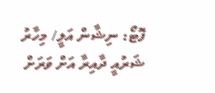ފޮޓޯ: ނިޝާން އަލީ/ މިހާރު
ޝަރުއީ ދާއިރާ އަށް ވަރަށް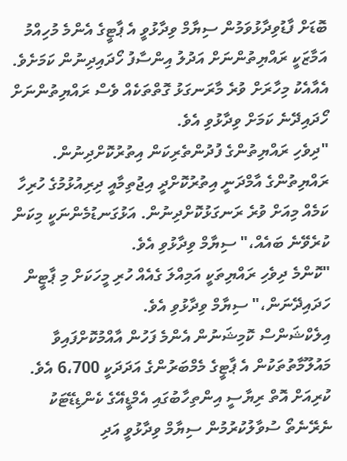ބޮޑަށް ފާޑުވިދާޅުވަމުން ސިޔާމް ވިދާޅުވީ އެ ޕާޓީގެ އެންމެ މުހިއްމު އަމާޒަކީ ރައްޔިތުންނަށް އަދުލު އިންސާފު ހޯދައިދިނުން ކަމަށެވެ. އެއާއެކު މިހާރަށް ވުރެ މާރަނގަޅު ގޮތްތަކެއް ވެސް ރައްޔިތުންނަށް ހޯދައިދޭނެ ކަމަށް ވިދާޅުވި އެވެ.
"ދިވެހި ރައްޔިތުންގެ ފުދުންތެރިކަން އިތުރުކޮށްދިނުން. ރައްޔިތުންގެ އާމްދަނީ އިތުރުކޮށްދީ އިޖުތިމާއީ ދިރިއުޅުމުގެ ހުރިހާ ކަމެއް މިއަށް ވުރެ ރަނގަޅުކޮށްދިނުން. އަޅުގަނޑުމެންނަކީ މިކަން ކުރެވޭނެ ބައެއް،" ސިޔާމް ވިދާޅުވި އެވެ.
"ކޮންމެ ދިވެހި ރައްޔިތަކީ އަމިއްލަ ގެއެއް ހުރި މީހަކަށް މި ޕާޓީން ހަދައިދޭނަން،" ސިޔާމް ވިދާޅުވި އެވެ.
އިލެކްޝަންސް ކޮމިޝަނުން އެންމެ ފަހުން އާއްމުކޮށްފައިވާ މައުލޫމާތުތަކުން އެ ޕާޓީގެ މެމްބަރުންގެ އަދަދަކީ 6،700 އެވެ.
ކުރިއަށް އޮތް ރިޔާސީ އިންތިހާބުގައި އެމްޑީއޭގެ ކެންޑިޑޭޓަކު ނެރޭނެތޯ ސުވާލުކުރުމުން ސިޔާމް ވިދާޅުވީ އަދި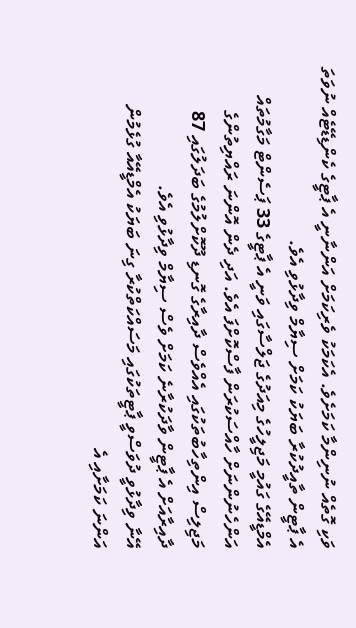ވަކި ގޮތެއް ނުނިންމާ ކަމަށެވެ. އެކަމަކު ވެރިކަމަށް އަންނާނީ އެ ޕާޓީގެ ކެންޑިޑޭޓެއް ނުވަތަ އެ ޕާޓީން ތާއީދުކުރާ ބަޔަކު ކަމަށް ސިޔާމް ވިދާޅުވި އެވެ.
އެމްޑީއޭގެ ގައުމީ މަޖިލީހުގެ މިއަދުގެ ޖަލްސާގައި ވަނީ އެ ޕާޓީގެ 33 ޕަސެންޓް މަގާމުތައް އަންހެނުންނަށް ހާއްސަކުރަން ފާސްކޮށްފަ އެވެ. އަދި ދެން އޮންނަ ރައްޔިތުންގެ މަޖިލިސް އިންތިހާބުތަކުގައި އެއްވެސް ދާއިރާގެ ގޮނޑި ދޫކޮށްލުމުގެ ބަދަލުގައި 87 ދާއިރާއަށް އެ ޕާޓީން ވާދަކުރާނެ ކަމަށް ވެސް ސިޔާމް ވިދާޅުވި އެވެ.
އޭނާ ވިދާޅުވީ ދުވަސްވީ ޕާޓީތަކުގައި މަސައްކަތްކުރާ ގިނަ ބަޔަކު އެމްޑީއޭއާ ގުޅެމުން އަންނަ ކަމަށާއި އެ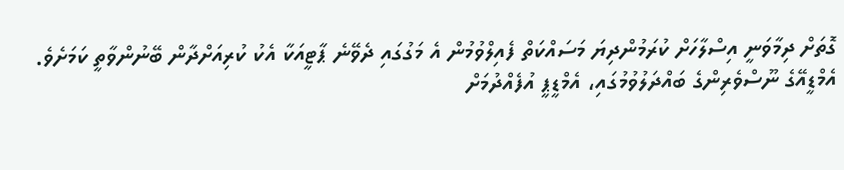ގޮތަށް ދިމާވަނީ އިސްލާހަށް ކުރަމުންދިޔަ މަސައްކަތް ފެއިލްވުމުން އެ މަގުގައި ދެވޭނެ ޕާޓީއަކާ އެކު ކުރިއަށްދާން ބޭނުންވާތީ ކަމަށެވެ.
އެމްޑީއޭގެ ނޫސްވެރިންގެ ބައްދަލުވުމުގައި، އެމްޑީޕީ އުފެއްދުމަށް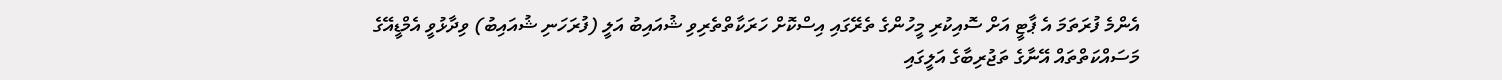އެންމެ ފުރަތަމަ އެ ޕާޓީ އަށް ސޮއިކުރި މީހުންގެ ތެރޭގައި އިސްކޮށް ހަރަކާތްތެރިވި ޝުއައިބު އަލީ (ފުރަހަނި ޝުއައިބު) ވިދާޅުވީ އެމްޑީއޭގެ މަސައްކަތްތައް އޭނާގެ ތަޖުރިބާގެ އަލީގައި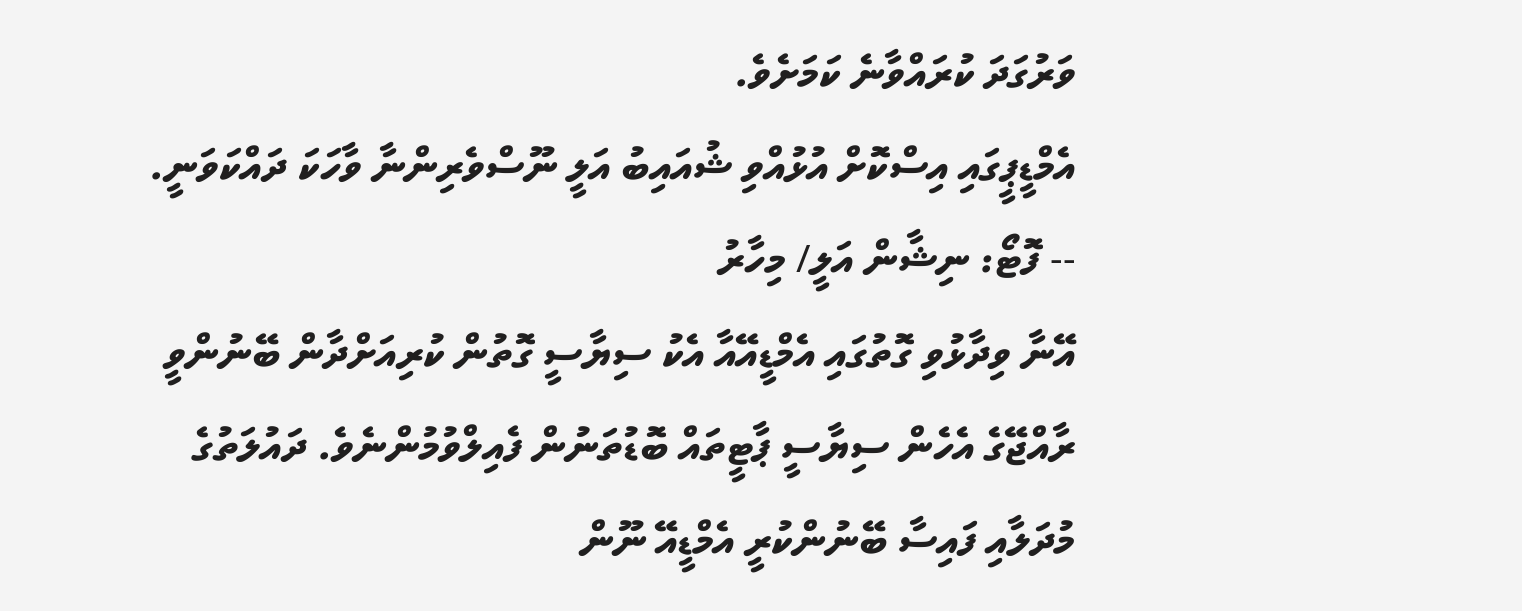ވަރުގަދަ ކުރައްވާނެ ކަމަށެވެ.
އެމްޑީޕީގައި އިސްކޮށް އުޅުއްވި ޝުއައިބު އަލީ ނޫސްވެރިންނާ ވާހަކަ ދައްކަވަނީ. -- ފޮޓޯ: ނިޝާން އަލީ/ މިހާރު
އޭނާ ވިދާޅުވި ގޮތުގައި އެމްޑީއޭއާ އެކު ސިޔާސީ ގޮތުން ކުރިއަށްދާން ބޭނުންވީ ރާއްޖޭގެ އެހެން ސިޔާސީ ޕާޓީތައް ބޮޑުތަނުން ފެއިލްވުމުންނެވެ. ދައުލަތުގެ މުދަލާއި ފައިސާ ބޭނުންކުރީ އެމްޑީއޭ ނޫން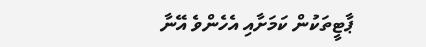ޕާޓީތަކުން ކަމަށާއި އެހެންވެ އޭނާ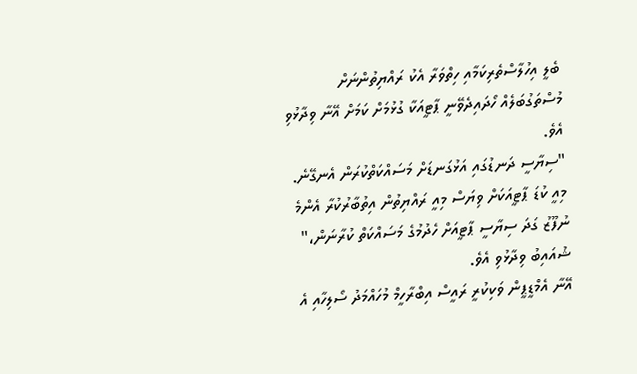ބެލީ އިހުލާސްތެރިކަމާއި ހިތްވަރާ އެކު ރައްޔިތުންނަށް މުސްތަގުބަލެއް ހޯދައިދެވޭނީ ޕާޓީއަކާ ގުޅުމަށް ކަމަށް އޭނާ ވިދާޅުވި އެވެ.
"ސިޔާސީ ދަނޑުގައި އަޅުގަނޑަށް މަސައްކަތްކުރަން އެނގޭނެ. މިއީ ކުޑަ ޕާޓީއަކަށް ވިޔަސް މިއީ ރައްޔިތުން އިތުބާރުކުރާ އެންމެ ނުފޫޒު ގަދަ ސިޔާސީ ޕާޓީއަށް ހެދުމުގެ މަސައްކަތް ކުރާނަން،" ޝުއައިބު ވިދާޅުވި އެވެ.
އޭނާ އެމްޑީޕީން ވަކިކުރީ ރައީސް އިބްރާހީމް މުހައްމަދު ސޯލިހާއި އެ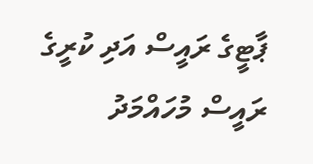ޕާޓީގެ ރައީސް އަދި ކުރީގެ ރައީސް މުހައްމަދު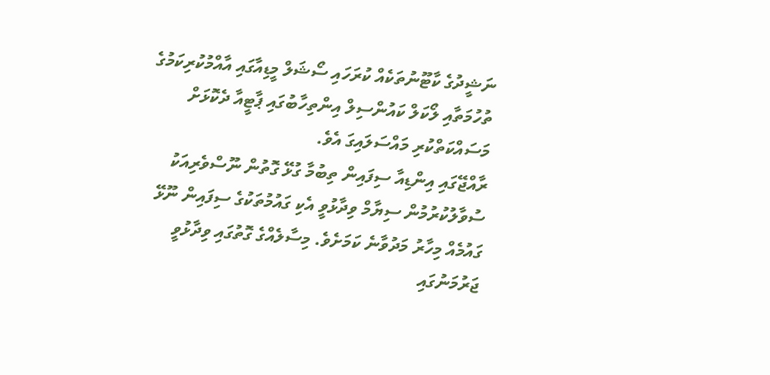ނަޝީދުގެ ކާޓޫނުތަކެއް ކުރަހައި ސޯޝަލް މީޑިއާގައި އާއްމުކުރިކަމުގެ ތުހުމަތާއި ލޯކަލް ކައުންސިލް އިންތިހާބުގައި ޕާޓީއާ ދެކޮޅަށް މަސައްކަތްކުރި މައްސަލައިގަ އެވެ.
ރާއްޖޭގައި އިންޑިއާ ސިފައިން ތިބުމާ ގުޅޭ ގޮތުން ނޫސްވެރިއަކު ސުވާލުކުރުމުން ސިޔާމް ވިދާޅުވީ އެކި ގައުމުތަކުގެ ސިފައިން ނޫޅޭ ގައުމެއް މިހާރު މަދުވާނެ ކަމަށެވެ. މިސާލެއްގެ ގޮތުގައި ވިދާޅުވީ ޖަރުމަނުގައި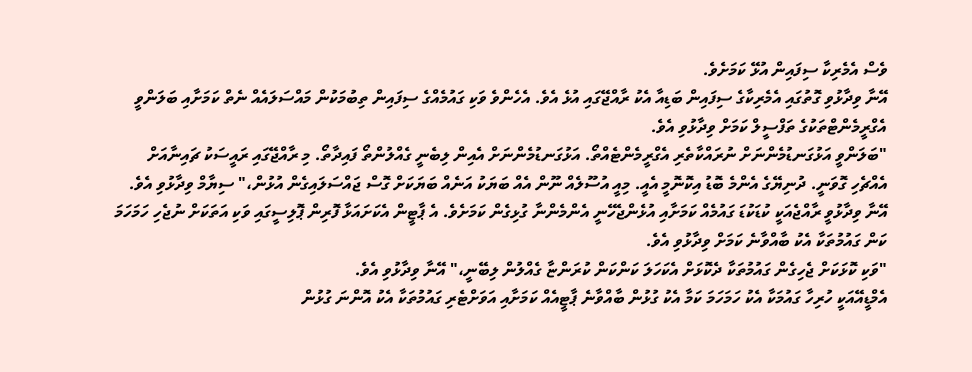ވެސް އެމެރިކާ ސިފައިން އުޅޭ ކަމަށެވެ.
އޭނާ ވިދާޅުވި ގޮތުގައި އެމެރިކާގެ ސިފައިން ބަޑިއާ އެކު ރާއްޖޭގައި އުޅެ އެވެ. އެހެންވެ ވަކި ގައުމެއްގެ ސިފައިން ތިބުމަކުން މައްސަލައެއް ނެތް ކަމަށާއި ބަލަންވީ އެގްރީމެންޓްތަކުގެ ތަފްސީލް ކަމަށް ވިދާޅުވި އެވެ.
"ބަލަންވީ އަޅުގަނޑުމެންނަށް ނުރައްކާތެރި އެގްރީމެންޓެއްތޯ. އަޅުގަނޑުމެންނަށް އެއިން ލިބެނީ ގެއްލުންތޯ ފައިދާތޯ. މި ރާއްޖޭގައި ރައީސަކު ޗައިނާއަށް އެއްޗެހި ގޮވަނީ. ދުނިޔޭގެ އެންމެ ބޮޑު އިކޮނޮމީ އެއީ. މިއީ އުސޫލެއް ނޫން އެއް ބަޔަކު އަނެއް ބަޔަކަށް ގޮސް ޖައްސަލައިގެން އުޅުން،" ސިޔާމް ވިދާޅުވި އެވެ.
އޭނާ ވިދާޅުވީ ރާއްޖެއަކީ ކުޑަކުޑަ ގައުމެއް ކަމަށާއި އުޅެންޖެހޭނީ އެންމެންނާ ގުޅިގެން ކަމަށެވެ. އެ ޕާޓީން އެކަށައަޅާ ފޮރިން ޕޮލިސީގައި ވަކި އަތަކަށް ނުޖެހި ހަމަހަމަ ކަން ގައުމުތަކާ އެކު ބާއްވާނެ ކަމަށް ވިދާޅުވި އެވެ.
"ވަކި ކޮޅަކަށް ޖެހިގެން ގައުމުތަކާ ދެކޮޅަށް އެކަހަލަ ކަންކަން ކުރަންޏާ ގެއްލުން ލިބޭނީ،" އޭނާ ވިދާޅުވި އެވެ.
އެމްޑީއޭއަކީ ހުރިހާ ގައުމަކާ އެކު ހަމަހަމަ ކަމާ އެކު ގުޅުން ބާއްވާނެ ޕާޓީއެއް ކަމަށާއި އަވަށްޓެރި ގައުމުތަކާ އެކު އޮންނަ ގުޅުން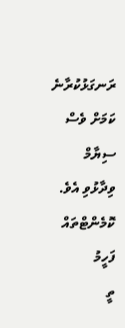ރަނގަޅުކުރާނެ ކަމަށް ވެސް ސިޔާމް ވިދާޅުވި އެވެ.
ކޮމެންޓްތައް
ފަހީމު
ތީ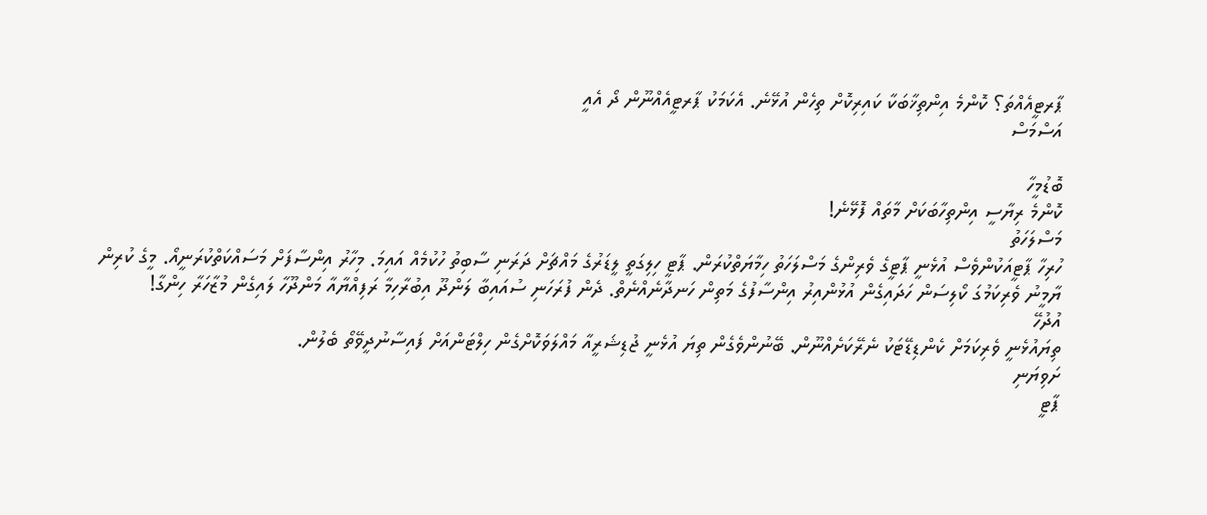ޕާރޓީއެއްތަ؟ ކޮންމެ އިންތިޚާބަކާ ކައިރިކޮށް ތިހެން އުޅޭނެ. އެކަމަކު ޕާރޓީއެއްނޫން ދޯ އެއީ
އަސްމަސް

ބޮޑުމީހާ
ކޮންމެ ރިޔާސީ އިންތިހާބަކަށް މާތައް ފޮޅޭނެ!
މަސްލަހަތު
ހުރިހާ ޕާޓީއަކުންވެސް އުޅެނީ ޕާޓީގެ ވެރިންގެ މަސްލަހަތު ހިމާޔަތްކުރަން. ޕާޓީ ހިލިގަތީ ލީޑަރުގެ މައްޗަށް ދަރަނި ސާބިތު ހުކުމެއް އައިމަ. މިހާރު އިންސާފަށް މަސައްކަތްކުރަނީއޯ. މީގެ ކުރިން ޔާމީނު ވެރިކަމުގަ ކޯލިސަން ހަދައިގެން އުޅުންއިރު އިންސާފުގެ މަތިން ހަނދާނެއްނެތް. ދެން ފުރަހަނި ސުއައިބާ ލަންދޫ އިބުރާހިމާ ރަފިއްޔާއާ މަންދޫހާ ލައިގެން މުޒާހަރާ ހިންގާ!
އުދުހޭ
ތިޔައުޅެނީ ވެރިކަމަށް ކެންޑިޑޭޓަކު ނެރޭކަށެއްނޫން. ބޭނުންވެގެން ތިޔަ އުޅެނީ ޖުޑިޝަރީއާ މައްލަވަކޮށްގެން ހިލްޓަންއަށް ފައިސާނުދީވޭތޯ ބެލުން.
ށަވިޔަނި
ޕާޓީ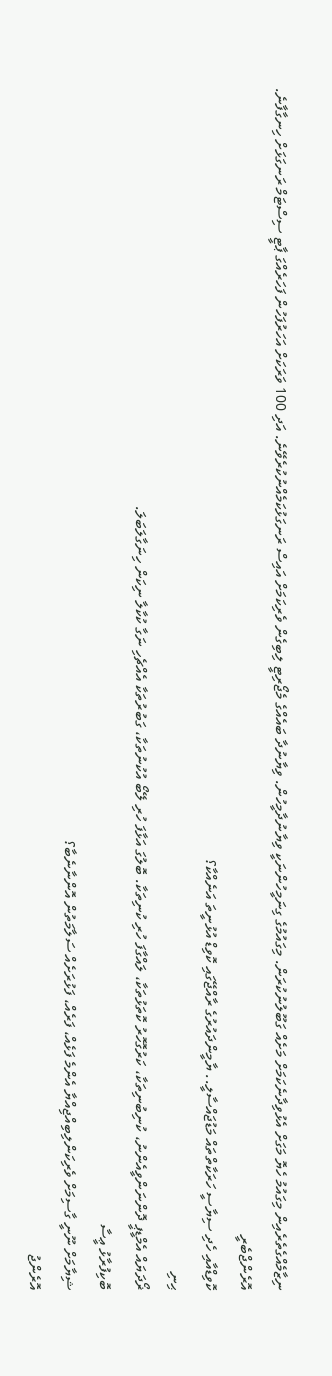ނިޒާމެއްގެތެރެއިން މިގައުމު ހެޔޮ މަގަށް އެޅުވިދާނެކަމަށް މަށެއް ގަބޫލުނުކުރަން. މިގައުމުގެ ގިނަމީހުންނަކީ ވިޔާނުދާމީހުން. ވިޔާނުދާ ބައެއްގެ މެޖޯރިޓީ ލިބިގެން ވެރިކަމަށް އައިސް ރަނގަޅުކަމެއްނުކުރެވޭނެ. އަދި 100 ވަރަކަށް އަހަރުފަހުން ފަހަރެއްގަ ޕާޓީ ސިސްޓަމް ރަނގަޅަށް ހިނގާފާނެ.
އޮރެންޖްބެރީ
ކޮވިޑްއާއި ހެދި ސިޔާސީ ހަރަކާތްތައް މަޑުޖައްސާލީ.. ޔާމީންދައުރުގެ ރާއްޖޭގައި ކޮވިޑް އުޅުނީތަ އަނެއްކާ؟
ޙިނި
ޜޯދަޔައް އެމްޑީޕީ ދޮންނަންވީއެންނު، ކުނިބުނިތަކާ، ކަރުގޮހޮރު ކޮތަޅުތަކާ، ލައްގާފަ ހުރި ކުނިތަކާ. ބޮލުގަ އަޅާފަ ހުރި ލޭބޯ އުކުނުތަކާ، ގަބުރުތަކާ އެއްޗެހި ނަގާ ކުކާލާ ނިކަން ހިނަގާލަބަލަ.
ބޮކިފުރާޅު ޢީސާ
ޝިޔާމަށް ނޫނީ ގާސިމަށް ވެރިކަންލިބިއްޖިއްޔާ އެންމެ ފަޅެއް، ފަރެއް، ފަޅުރަށެއް ސަލާމަތުން އޮންނާނެބާ؟
އޮރެންޖު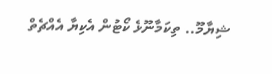ޝިޔާމޫ.. ތިކަމާނޫޅެ ކޯޓުން އެކިޔާ އެއްޗެތް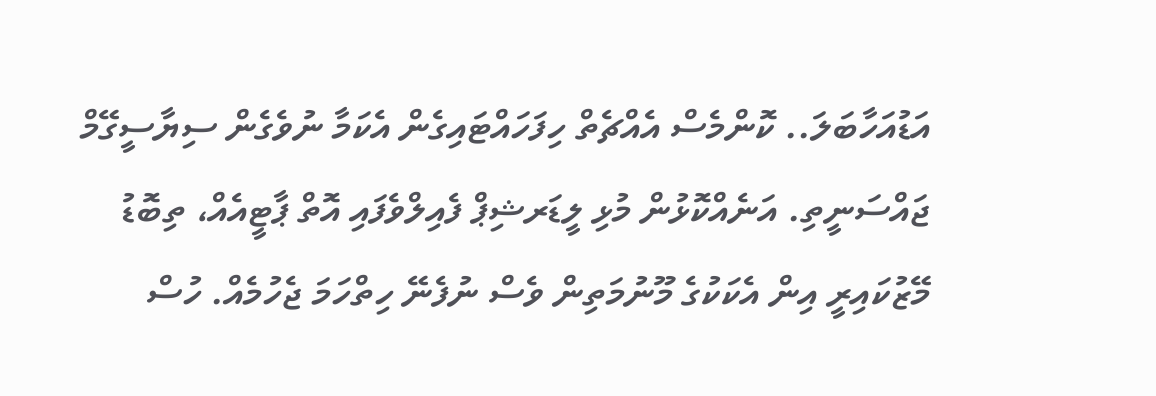އަޑުއަހާބަލަ.. ކޮންމެސް އެއްޗެތް ހިފަހައްޓައިގެން އެކަމާ ނުވެގެން ސިޔާސީގޭމް ޖައްސަނީތި. އަނެއްކޮޅުން މުޅި ލީޑަރޝިޕް ފެއިލްވެފައި އޮތް ޕާޓީއެއް، ތިބޮޑު މޭޒުކައިރީ އިން އެކަކުގެ މޫނުމަތިން ވެސް ނުފެނޭ ހިތްހަމަ ޖެހުމެއް. ހުސް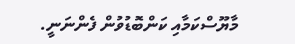މާޔޫސްކަމާއި ކަންބޮޑުވުން ފެންނަނީ.